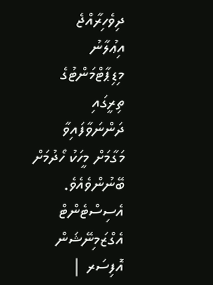ދިވެހިރާއްޖެ
އިޢުލާނު
މިޑިޕާޓްމަންޓުގެ ތިރީގައި ދަންނަވާފައިވާ މަގާމަށް މީހަކު ހޯދުމަށް ބޭނުންވެއެވެ.
އެސިސްޓެންޓް އެގްޒަމިނޭޝަން އޮފިސަރ |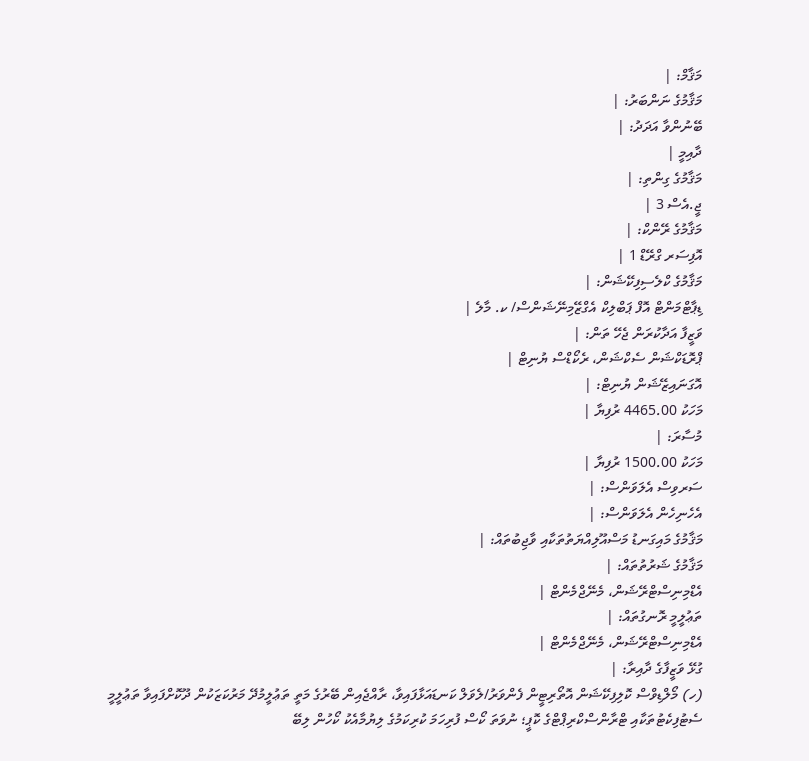މަޤާމް: |
މަޤާމުގެ ނަންބަރު: |
ބޭނުންވާ އަދަދު: |
ދާއިމީ |
މަޤާމުގެ ގިންތި: |
ޖީ.އެސް 3 |
މަޤާމުގެ ރޭންކް: |
އޮފިސަރ ގްރޭޑް 1 |
މަޤާމުގެ ކްލެސިފިކޭޝަން: |
ޑިޕާޓްމަންޓް އޮފް ޕަބްލިކް އެގްޒޭމިނޭޝަންސް/ ކ. މާލެ |
ވަޒީފާ އަދާކުރަން ޖެހޭ ތަން: |
ޕްރޮޑަކްޝަން ސެކްޝަން، ރެކޯޑްސް ޔުނިޓް |
އޮގަނައިޒޭޝަން ޔުނިޓް: |
މަހަކު 4465.00 ރުފިޔާ |
މުސާރަ: |
މަހަކު 1500.00 ރުފިޔާ |
ސަރވިސް އެލަވަންސް: |
އެހެނިހެން އެލަވަންސް: |
މަޤާމުގެ މައިގަނޑު މަސްއޫލިއްޔަތުތަކާއި ވާޖިބުތައް: |
މަޤާމުގެ ޝަރުތުތައް: |
އެޑްމިނިސްޓްރޭޝަން، މެނޭޖްމެންޓް |
ތަޢުލީމީ ރޮނގުތައް: |
އެޑްމިނިސްޓްރޭޝަން، މެނޭޖްމެންޓް |
ގުޅޭ ވަޒީފާގެ ދާއިރާ: |
(ހ) މޯލްޑިވްސް ކޮލިފިކޭޝަން އޮތޯރިޓީން ފެންވަރު/ލެވަލް ކަނޑައަޅާފައިވާ، ރާއްޖެއިން ބޭރުގެ މަތީ ތަޢުލީމުދޭ މަރުކަޒަކުން ދޫކޮށްފައިވާ ތަޢުލީމީ ސެޓުފިކެޓުތަކާއި ޓްރާންސްކްރިޕްޓްގެ ކޮޕީ؛ ނުވަތަ ކޯސް ފުރިހަމަ ކުރިކަމުގެ ލިޔުމާއެކު ކޯހުން ލިބޭ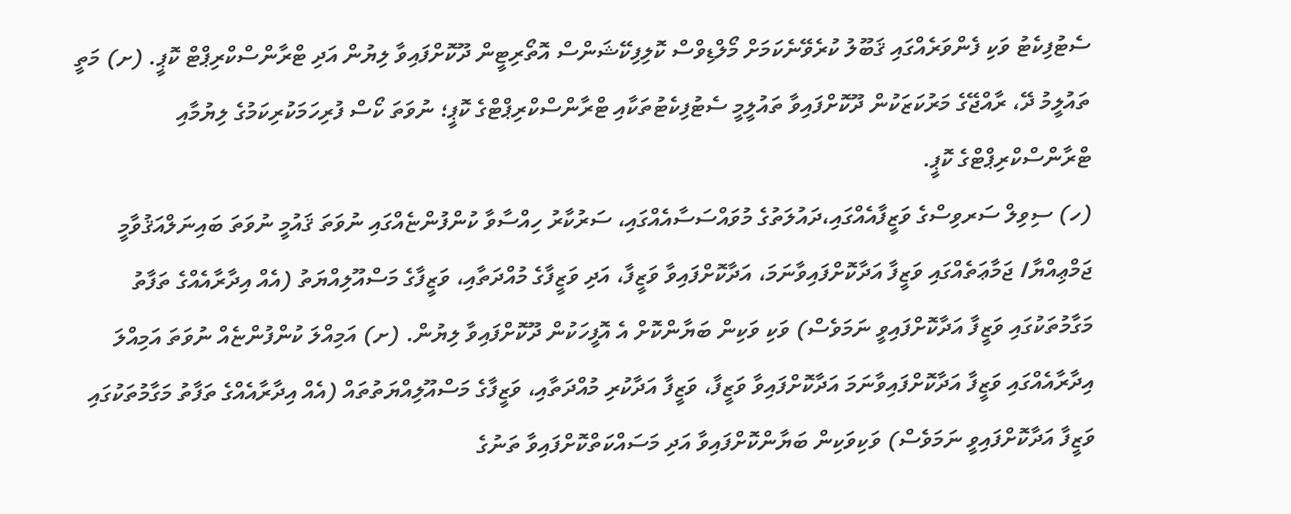ސެޓުފިކެޓު ވަކި ފެންވަރެއްގައި ޤަބޫލު ކުރެވޭނެކަމަށް މޯލްޑިވްސް ކޮލިފިކޭޝަންސް އޮތޯރިޓީން ދޫކޮށްފައިވާ ލިޔުން އަދި ޓްރާންސްކްރިޕްޓް ކޮޕީ. (ށ) މަތީ ތައުލީމު ދޭ، ރާއްޖޭގެ މަރުކަޒަކުން ދޫކޮށްފައިވާ ތައުލީމީ ސެޓުފިކެޓުތަކާއި ޓްރާންސްކްރިޕްޓްގެ ކޮޕީ؛ ނުވަތަ ކޯސް ފުރިހަމަކުރިކަމުގެ ލިޔުމާއި ޓްރާންސްކްރިޕްޓްގެ ކޮޕީ.
(ހ) ސިވިލް ސަރވިސްގެ ވަޒީފާއެއްގައި،ދައުލަތުގެ މުވައްސަސާއެއްގައި، ސަރުކާރު ހިއްސާވާ ކުންފުންޏެއްގައި ނުވަތަ ޤައުމީ ނުވަތަ ބައިނަލްއަޤުވާމީ ޖަމްޢިއްޔާ/ ޖަމާޢަތެއްގައި ވަޒީފާ އަދާކޮށްފައިވާނަމަ، އަދާކޮށްފައިވާ ވަޒީފާ، އަދި ވަޒީފާގެ މުއްދަތާއި، ވަޒީފާގެ މަސްއޫލިއްޔަތު (އެއް އިދާރާއެއްގެ ތަފާތު މަގާމުތަކުގައި ވަޒީފާ އަދާކޮށްފައިވީ ނަމަވެސް) ވަކި ވަކިން ބަޔާންކޮށް އެ އޮފީހަކުން ދޫކޮށްފައިވާ ލިޔުން. (ށ) އަމިއްލަ ކުންފުންޏެއް ނުވަތަ އަމިއްލަ އިދާރާއެއްގައި ވަޒީފާ އަދާކޮށްފައިވާނަމަ އަދާކޮށްފައިވާ ވަޒީފާ، ވަޒީފާ އަދާކުރި މުއްދަތާއި، ވަޒީފާގެ މަސްއޫލިއްޔަތުތައް (އެއް އިދާރާއެއްގެ ތަފާތު މަގާމުތަކުގައި ވަޒީފާ އަދާކޮށްފައިވީ ނަމަވެސް) ވަކިވަކިން ބަޔާންކޮށްފައިވާ އަދި މަސައްކަތްކޮށްފައިވާ ތަނުގެ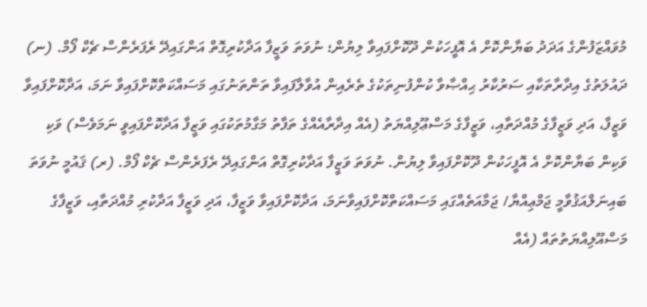މުވައްޒަފުންގެ އަދަދު ބަޔާންކޮށް އެ އޮފީހަކުން ދޫކޮށްފައިވާ ލިޔުން؛ ނުވަތަ ވަޒީފާ އަދާކުރިގޮތް އަންގައިދޭ ރެފަރެންސް ޗެކް ފޯމް. (ނ) ދައުލަތުގެ އިދާރާތަކާއި ސަރުކާރު ޙިއްޞާވާ ކުންފުނިތަކުގެ ތެރެއިން އުވާލާފައިވާ ތަންތަނުގައި މަސައްކަތްކޮށްފައިވާ ނަމަ، އަދާކޮށްފައިވާ ވަޒީފާ، އަދި ވަޒީފާގެ މުއްދަތާއި، ވަޒީފާގެ މަސްޢޫލިއްޔަތު (އެއް އިދާރާއެއްގެ ތަފާތު މަގާމުތަކުގައި ވަޒީފާ އަދާކޮށްފައިވީ ނަމަވެސް) ވަކި ވަކިން ބަޔާންކޮށް އެ އޮފީހަކުން ދޫކޮށްފައިވާ ލިޔުން. ނުވަތަ ވަޒީފާ އަދާކުރިގޮތް އަންގައިދޭ ރެފަރެންސް ޗެކް ފޯމް. (ރ) ޤައުމީ ނުވަތަ ބައިނަލްއަޤުވާމީ ޖަމްޢިއްޔާ/ ޖަމާއަތެއްގައި މަސައްކަތްކޮށްފައިވާނަމަ، އަދާކޮށްފައިވާ ވަޒީފާ، އަދި ވަޒީފާ އަދާކުރި މުއްދަތާއި، ވަޒީފާގެ މަސްއޫލިއްޔަތުތައް (އެއް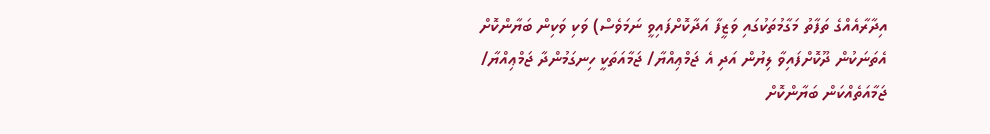އިދާރާއެއްގެ ތަފާތު މަގާމުތަކުގައި ވަޒީފާ އަދާކޮށްފައިވީ ނަމަވެސް) ވަކި ވަކިން ބަޔާންކޮށް އެތަނަކުން ދޫކޮށްފައިވާ ލިޔުން އަދި އެ ޖަމްޢިއްޔާ/ ޖަމާއަތަކީ ހިނގަމުންދާ ޖަމްޢިއްޔާ/ ޖަމާއަތެއްކަން ބަޔާންކޮށް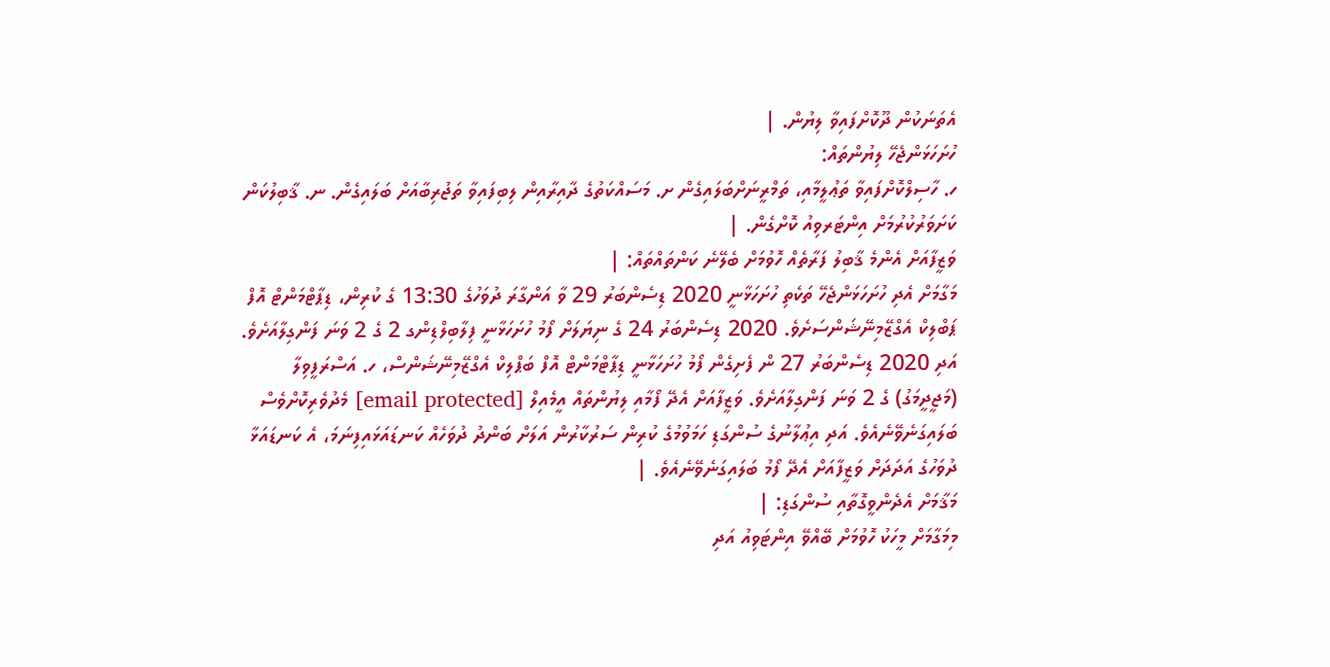އެތަނަކުން ދޫކޮށްފައިވާ ލިޔުން. |
ހުށަހަޅަންޖެހޭ ލިޔުންތައް:
ހ. ހާސިލްކޮށްފައިވާ ތަޢުލީމާއި، ތަމްރީނަށްބަލައިގެން ށ. މަސައްކަތުގެ ދާއިރާއިން ލިބިފައިވާ ތަޖުރިބާއަށް ބަލައިގެން. ނ. ޤާބިލުކަން ކަށަވަރުކުރުމަށް އިންޓަރވިއު ކޮށްގެން. |
ވަޒީފާއަށް އެންމެ ޤާބިލު ފަރާތެއް ހޮވުމަށް ބެލޭނެ ކަންތައްތައް: |
މަގާމަށް އެދި ހުށަހަޅަންޖެހޭ ތަކެތި ހުށަހަޅާނީ 2020 ޑިސެންބަރު 29 ވާ އަންގާރަ ދުވަހުގެ 13:30 ގެ ކުރިން، ޑިޕާޓްމަންޓް އޮފް ޕަބްލިކް އެގްޒޭމިނޭޝަންސަށެވެ. 2020 ޑިސެންބަރު 24 ގެ ނިޔަލަށް ފޯމު ހުށަހަޅާނީ ފިލާބިލްޑިންގ 2 ގެ 2 ވަނަ ފަންގިލާއަށެވެ. އަދި 2020 ޑިސެންބަރު 27 ން ފެށިގެން ފޯމު ހުށަހަޅާނީ ޑިޕާޓްމަންޓް އޮފް ބަޕްލިކް އެގްޒޭމިނޭޝަންސް، ހ. އަސްރަފީވިލާ (މަޖީދީމަގު) ގެ 2 ވަނަ ފަންގިލާއަށެވެ. ވަޒީފާއަށް އެދޭ ފޯމާއި ލިޔުންތައް އީމެއިލް [email protected] މެދުވެރިކޮށްވެސް ބަލައިގަނެވޭނެއެވެ. އަދި އިޢުލާނުގެ ސުންގަޑި ހަމަވުމުގެ ކުރިން ސަރުކާރުން އަލަށް ބަންދު ދުވަހެއް ކަނޑައަޅައިފިނަމަ، އެ ކަނޑައަޅާ ދުވަހުގެ އަދަދަށް ވަޒީފާއަށް އެދޭ ފޯމު ބަލައިގަނެވޭނެއެވެ. |
މަޤާމަށް އެދެންވީގޮތާއި ސުންގަޑި: |
މިމަގާމަށް މީހަކު ހޮވުމަށް ބޭއްވޭ އިންޓަވިއު އަދި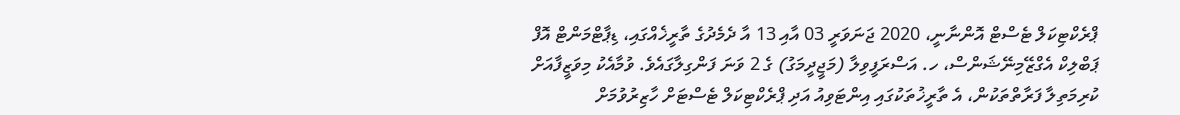ޕްރެކްޓިކަލް ޓެސްޓް އޮންނާނީ، 2020 ޖަނަވަރީ 03 އާއި 13 އާ ދެމެދުގެ ތާރީޚެއްގައި، ޑިޕާޓްމަންޓް އޮފް ޕަބްލިކް އެގްޒޭމިނޭޝަންސް، ހ. އަސްރަފީވިލާ (މަޖީދީމަގު) ގެ 2 ވަނަ ފަންގިލާގައެވެ. ވުމާއެކު މިވަޒީފާއަށް ކުރިމަތިލާ ފަރާތްތަކުން، އެ ތާރީޚުތަކުގައި އިންޓަވިއު އަދި ޕްރެކްޓިކަލް ޓެސްޓަށް ހާޒިރުވުމަށް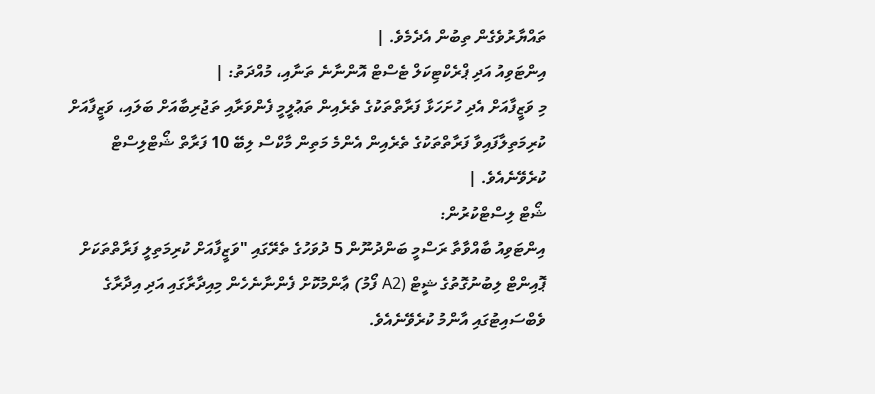ތައްޔާރުވެގެން ތިބުން އެދެމެވެ. |
އިންޓަވިއު އަދި ޕްރެކްޓިކަލް ޓެސްޓް އޮންނާނެ ތަނާއި، މުއްދަތު: |
މި ވަޒީފާއަށް އެދި ހުށަހަޅާ ފަރާތްތަކުގެ ތެރެއިން ތަޢުލީމީ ފެންވަރާއި ތަޖުރިބާއަށް ބަލައި، ވަޒީފާއަށް ކުރިމަތިލާފައިވާ ފަރާތްތަކުގެ ތެރެއިން އެންމެ މަތިން މާކްސް ލިބޭ 10 ފަރާތް ޝޯޓްލިސްޓް ކުރެވޭނެއެވެ. |
ޝޯޓް ލިސްޓްކުރުން:
އިންޓަވިއު ބާއްވާތާ ރަސްމީ ބަންދުނޫން 5 ދުވަހުގެ ތެރޭގައި "ވަޒީފާއަށް ކުރިމަތިލީ ފަރާތްތަކަށް ޕޮއިންޓް ލިބުނުގޮތުގެ ޝީޓް (A2 ފޯމު) ޢާންމުކޮށް ފެންނާނެހެން މިއިދާރާގައި އަދި އިދާރާގެ ވެބްސައިޓުގައި އާންމު ކުރެވޭނެއެވެ.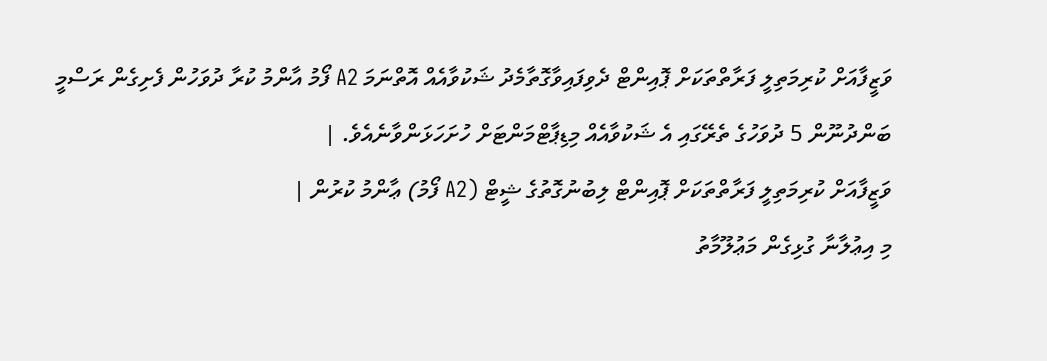ވަޒީފާއަށް ކުރިމަތިލީ ފަރާތްތަކަށް ޕޮއިންޓް ދެވިފައިވާގޮތާމެދު ޝަކުވާއެއް އޮތްނަމަ A2 ފޯމު އާންމު ކުރާ ދުވަހުން ފެށިގެން ރަސްމީ ބަންދުނޫން 5 ދުވަހުގެ ތެރޭގައި އެ ޝަކުވާއެއް މިޑިޕާޓްމަންޓަށް ހުށަހަޅަންވާނެއެވެ. |
ވަޒީފާއަށް ކުރިމަތިލީ ފަރާތްތަކަށް ޕޮއިންޓް ލިބުނުގޮތުގެ ޝީޓް (A2 ފޯމު) ޢާންމު ކުރުން |
މި އިޢުލާނާ ގުޅިގެން މަޢުލޫމާތު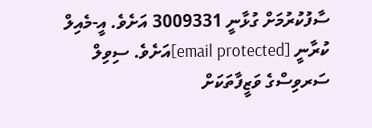ސާފުކުރުމަށް ގުޅާނީ 3009331 އަށެވެ. އީ-މެއިލް ކުރާނީ [email protected]އަށެވެ. ސިވިލް ސަރވިސްގެ ވަޒީފާތަކަށް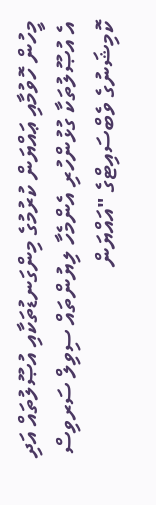މީހުން ހޮވުމާއި ޢައްޔަން ކުރުމުގެ މިންގަނޑުތަކާއި އުޞޫލުތައް އަދި އެ އުޞޫލުތަކާ ގުޅުންހުރި އެންމެހާ ލިޔުންތައް ސިވިލް ސަރވިސް ކޮމިޝަނުގެ ވެބްސައިޓްގެ "އައްޔަން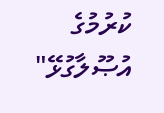ކުރުމުގެ އުޞޫލާގުޅޭ"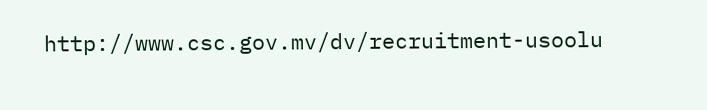http://www.csc.gov.mv/dv/recruitment-usoolu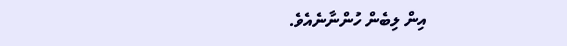އިން ލިބެން ހުންނާނެއެވެ.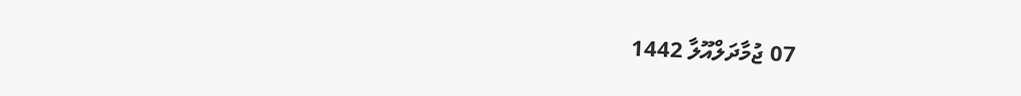07 ޖުމާދަލްއޫލާ 1442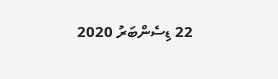22 ޑިސެންބަރު 2020